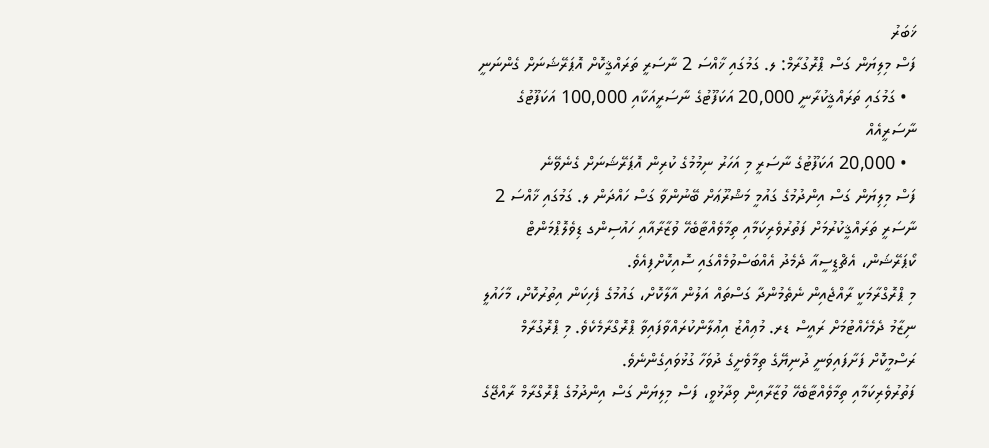ޚަބަރު
ފަސް މިލިޔަން ގަސް ޕްރޮގުރާމް: ލ. ގަމުގައި ޚާއްސަ 2 ނާސަރީ ތަރައްޤީކޮށް އޮޕަރޭޝަނަށް ގެންނަނީ
  • ގަމުގައި ތަރައްޤީކުރާނީ 20,000 އަކަފޫޓުގެ ނާސަރީއަކާއި 100,000 އަކަފޫޓުގެ ނާސަރީއެއް
  • 20,000 އަކަފޫޓުގެ ނާސަރީ މި އަހަރު ނިމުމުގެ ކުރިން އޮޕަރޭޝަނަށް ގެނެވޭނެ
ފަސް މިލިޔަން ގަސް އިންދުމުގެ ގައުމީ މަޝްރޫޢަށް ބޭނުންވާ ގަސް ހައްދަން ލ. ގަމުގައި ޚާއްސަ 2 ނާސަރީ ތަރައްޤީކުރުމަށް ފަތުރުވެރިކަމާއި ތިމާވެއްޓާބެހޭ ވުޒާރާއާއި ހައުސިންގ ޑިވެލޮޕްމަންޓް ކޯޕަރޭޝަން، އެޗްޑީސީއާ ދެމެދު އެއްބަސްވުމެއްގައި ސޮއިކޮށްފިއެވެ.
މި ޕްރޮގްރާމަކީ ރާއްޖެއިން ނެތެމުންދާ ގަސްތައް އަލުން އާލާކޮށް، ގައުމުގެ ފެހިކަން އިތުރުކޮށް، މާހައުލީ ނިޒާމު ދެމެހެއްޓުމަށް ރައީސް ޑރ. މުޢިއްޒު އިޢުލާންކުރައްވާފައިވާ ޕްރޮގްރާމެކެވެ. މި ޕްރޮގުރާމް ރަސްމީކޮށް ފަށާފައިވަނީ ދުނިޔޭގެ ތިމާވެށީގެ ދުވަހާ ގުޅުވައިގެންނެވެ.
ފަތުރުވެރިކަމާއި ތިމާވެއްޓާބެހޭ ވުޒާރާއިން ވިދާޅުވީ، ފަސް މިލިޔަން ގަސް އިންދުމުގެ ޕްރޮގްރާމް ރާއްޖޭގެ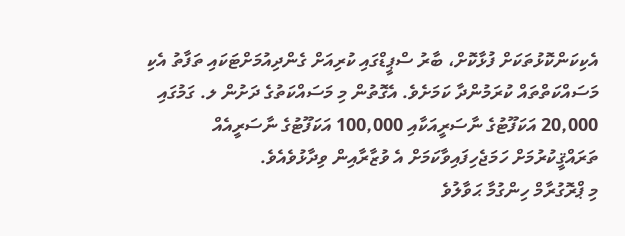އެކިކަންކޮޅުތަކަށް ފުޅާކޮށް، ބާރު ސްޕީޑްގައި ކުރިއަށް ގެންދިއުމަށްޓަކައި ތަފާތު އެކި މަސައްކަތްތައް ކުރަމުންދާ ކަމަށެވެ. އެގޮތުން މި މަސައްކަތުގެ ދަށުން ލ. ގަމުގައި 20,000 އަކަފޫޓުގެ ނާސަރީއަކާއި 100,000 އަކަފޫޓުގެ ނާސަރީއެއް ތަރައްޤީކުރުމަށް ހަމަޖެހިފައިވާކަމަށް އެ ވުޒާރާއިން ވިދާޅުވެއެވެ.
މި ޕްރޮގުރާމް ހިންގުމާ ޙަވާލުވެ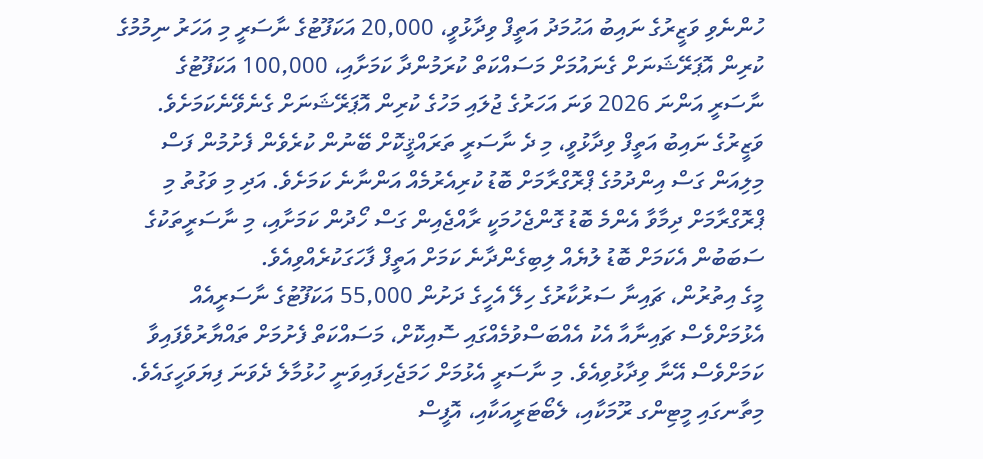ހުންނެވި ވަޒީރުގެ ނައިބު އަޙުމަދު އަތީފް ވިދާޅުވީ، 20,000 އަކަފޫޓުގެ ނާސަރީ މި އަހަރު ނިމުމުގެ ކުރިން އޮޕަރޭޝަނަށް ގެނައުމަށް މަސައްކަތް ކުރަމުންދާ ކަމަށާއި، 100,000 އަކަފޫޓުގެ ނާސަރީ އަންނަ 2026 ވަނަ އަހަރުގެ ޖުލައި މަހުގެ ކުރިން އޮޕަރޭޝަނަށް ގެނެވޭނެކަމަށެވެ.
ވަޒީރުގެ ނައިބު އަތީފް ވިދާޅުވީ، މި ދެ ނާސަރީ ތަރައްޤީކޮށް ބޭނުން ކުރެވެން ފެށުމުން ފަސް މިލިއަން ގަސް އިންދުމުގެ ޕްރޮގްރާމަށް ބޮޑު ކުރިއެރުމެއް އަންނާނެ ކަމަށެވެ. އަދި މި ވަގުތު މި ޕްރޮގްރާމަށް ދިމާވާ އެންމެ ބޮޑު ގޮންޖެހުމަކީ ރާއްޖެއިން ގަސް ހޯދުން ކަމަށާއި، މި ނާސަރީތަކުގެ ސަބަބުން އެކަމަށް ބޮޑު ލުޔެއް ލިބިގެންދާނެ ކަމަށް އަތީފް ފާހަގަކުރެއްވިއެވެ.
މީގެ އިތުރުން، ޗައިނާ ސަރުކާރުގެ ހިލޭ އެހީގެ ދަށުން 55,000 އަކަފޫޓުގެ ނާސަރީއެއް އެޅުމަށްވެސް ޗައިނާއާ އެކު އެއްބަސްވުމެއްގައި ސޮއިކޮށް، މަސައްކަތް ފެށުމަށް ތައްޔާރުވެފައިވާ ކަމަށްވެސް އޭނާ ވިދާޅުވިއެވެ. މި ނާސަރީ އެޅުމަށް ހަމަޖެހިފައިވަނީ ހުޅުމާލެ ދެވަނަ ފިޔަވަހީގައެވެ. މިތާނގައި މީޓިންގ ރޫމަކާއި، ލެބޯޓަރީއަކާއި، އޮފީސް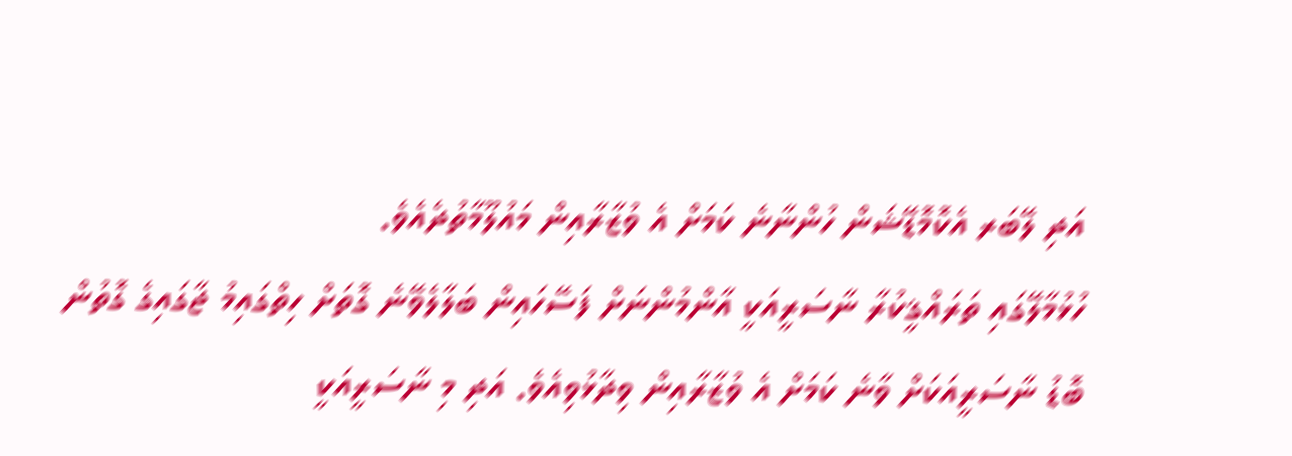އަދި ލޭބަރ އެކޮމޮޑޭޝަން ހުންނާނެ ކަމަށް އެ ވުޒާރާއިން މައުލޫމާތުދެއެވެ.
ހުޅުމާލޭގައި ތަރައްޤީކުރާ ނާސަރީއަކީ އާންމުންނަށް ފަސޭހައިން ބަލާލެވޭނެ ގޮތަށް ހިތްގައިމު ޖާގައިގެ ގޮތުން ބޮޑު ނާސަރީއަކަށް ވާނެ ކަމަށް އެ ވުޒާރާއިން ވިދާޅުވިއެވެ. އަދި މި ނާސަރީއަކީ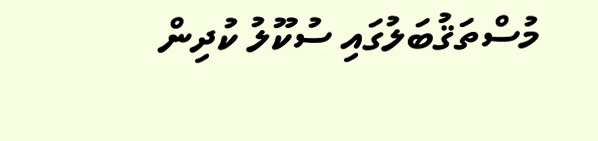މުސްތަޤުބަލުގައި ސުކޫލު ކުދިން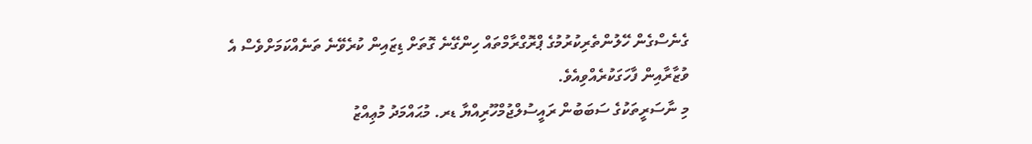ގެނެސްގެން ހޭލުންތެރިކުރުމުގެ ޕްރޮގްރާމްތައް ހިންގޭނެ ގޮތަށް ޑިޒައިން ކުރެވޭނެ ތަނެއްކަމަށްވެސް އެ ވުޒާރާއިން ފާހަގަކުރެއްވިއެވެ.
މި ނާސަރީތަކުގެ ސަބަބުން ރައީސުލްޖުމްހޫރިއްޔާ ޑރ. މުޙައްމަދު މުޢިއްޒު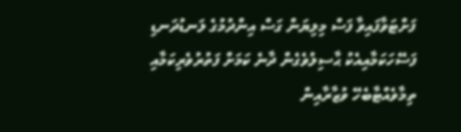ފަށްޓަވާފައިވާ ފަސް މިލިޔަން ގަސް އިންދުމުގެ ލަނޑުދަނޑި ފަސޭހަކަމާއިއެކު ޙާސިލުވެގެން ދާނެ ކަމަށް ފަތުރުވެރިކަމާއި ތިމާވެއްޓާބެހޭ ވުޒާރާއިން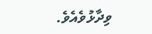ވިދާޅުވެއެވެ.